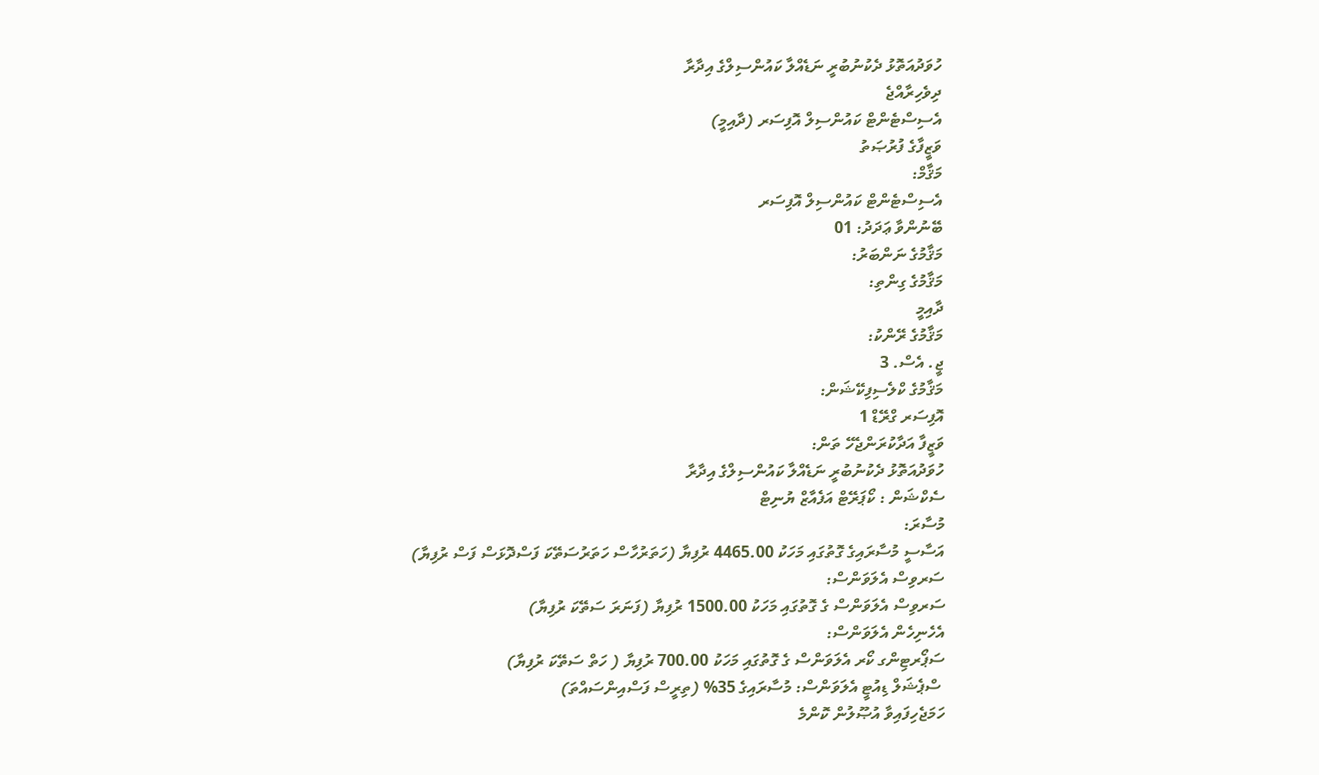ހުވަދުއަތޮޅު ދެކުނުބުރީ ނަޑެއްލާ ކައުންސިލްގެ އިދާރާ
ދިވެހިރާއްޖެ
އެސިސްޓެންޓް ކައުންސިލް އޮފިސަރ (ދާއިމީ)
ވަޒީފާގެ ފުރުޞަތު
މަޤާމް:
އެސިސްޓެންޓް ކައުންސިލް އޮފިސަރ
ބޭނުންވާ ޢަދަދު: 01
މަޤާމުގެ ނަންބަރު:
މަޤާމުގެ ގިންތި:
ދާއިމީ
މަޤާމުގެ ރޭންކު:
ޖީ. އެސް. 3
މަޤާމުގެ ކްލެސިފިކޭޝަން:
އޮފިސަރ ގްރޭޑް 1
ވަޒީފާ އަދާކުރަންޖެހޭ ތަން:
ހުވަދުއަތޮޅު ދެކުނުބުރީ ނަޑެއްލާ ކައުންސިލްގެ އިދާރާ
ސެކްޝަން : ކޯޕަރޭޓް އަފެއާޒް ޔުނިޓް
މުސާރަ:
އަސާސީ މުސާރައިގެ ގޮތުގައި މަހަކު 4465.00 ރުފިޔާ (ހަތަރުހާސް ހަތަރުސަތޭކަ ފަސްދޮޅަސް ފަސް ރުފިޔާ)
ސަރވިސް އެލަވަންސް:
ސަރވިސް އެލަވަންސް ގެ ގޮތުގައި މަހަކު 1500.00 ރުފިޔާ (ފަނަރަ ސަތޭކަ ރުފިޔާ)
އެހެނިހެން އެލަވަންސް:
ސަޕޯރޓިންގ ކޯރ އެލަވަންސް ގެ ގޮތުގައި މަހަކު 700.00 ރުފިޔާ ( ހަތް ސަތޭކަ ރުފިޔާ)
 ސްޕެޝަލް ޑިއުޓީ އެލަވަންސް: މުސާރައިގެ 35% (ތިރީސް ފަސްއިންސައްތަ)
ހަމަޖެހިފައިވާ އުޞޫލުން ކޮންމެ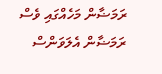ރަމަޟާން މަހެއްގައި ވެސް ރަމަޟާން އެލަވަންސް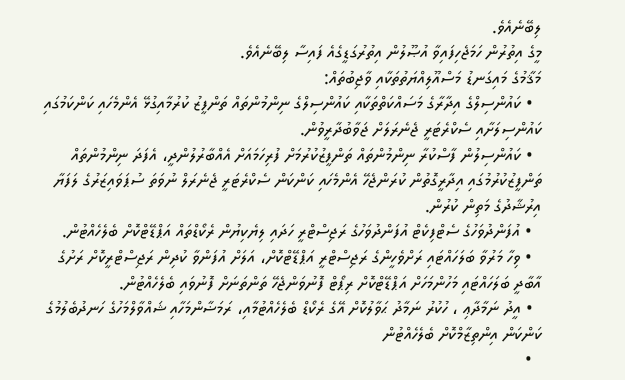ލިބޭނެއެވެ.
މީގެ އިތުރުން ހަމަޖެހިފައިވާ އުޞޫލުން އިތުރުގަޑީގެއެ ފައިސާ ލިބޭނެއެވެ.
މަޤާމުގެ މައިގަނޑު މަސްއޫލިއްޔަތުތަކާއި ވާޖިބުތައް:
  • ކައުންސިލްގެ އިދާރާގެ މަސައްކަތްތަކާއި ކައުންސިލްގެ ނިންމުންތައް ތަންފީޒު ކުރުމާއިގުޅޭ އެންމެހައި ކަންކަމުގައި ކައުންސިލަށާއި ސެކްރެޓަރީ ޖެނެރަލަށް ޖަވާބުދާރީވުން.
  • ކައުންސިލުން ފާސްކުރާ ނިންމުންތައް ތަންފީޒުކުރުމަށް ފުރިހަމައަށް އެއްބާރުލުންދީ، އެފަދަ ނިންމުންތައް ތަންފީޒުކުރުމުގައި އިދާރީގޮތުން ކުރަންޖެހޭ އެންމެހައި ކަންކަން ސެކްރެޓަރީ ޖެނެރަލް ނުވަތަ ސުޕަވައިޒަރުގެ ލަފަޔާ އިރުޝާދުގެ މަތިން ކުރުން.
  • އުފަންދުވަހުގެ ސެޓްފިކެޓް އުފަންދުވަހުގެ ރަޖިސްޓްރީ ހަދައި ލިޔެކިޔުން ރެކޯޑްތައް އަޕްޑޭޓްކޮށް ބެލެހެއްޓުން.
  • ވިހާ މަރުވާ ބަލަހައްޓައި ރަށްވެހީންގެ ރަޖިސްޓްރީ އަޕްޑޭޓްކޮށް، އަލަށް އުފަންވާ ކުދިން ރަޖިސްޓްރީކޮށް ރަށުގެ އާބާދީ ބަލަހައްޓައި މަހުންމަހަށް އަޕްޑޭޓްކޮށް ރިޕޯޓް ފޮނުވަންޖެހޭ ތަންތަނަށް ފޮނުވައި ބެލެހެއްޓުން.
  • އީދު ނަމާދާޢި ، ހުކުރު ނަމާދު ޙަވާލުކޮށް އޭގެ ރެކޯޑް ބެލެހެއްޓުމާއި، ރަމަޟާންމަހާއި ޝައްވާލްމަހުގެ ހަނދުބެލުމުގެ ކަންކަން އިންތިޒާމްކޮށް ބެލެހެއްޓުން
  •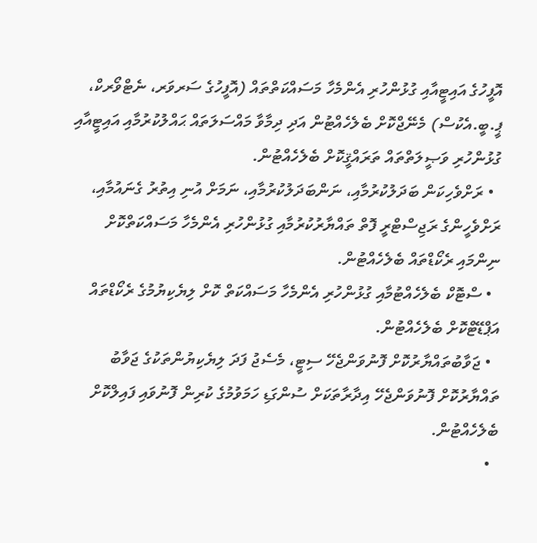އޮފީހުގެ އައިޓީއާއި ގުޅުންހުރި އެންމެހާ މަސައްކަތްތައް (އޮފީހުގެ ސަރވަރ، ނެޓްވޯރކް، ޕީ.ބީ.އެކުސް) މެނޭޖްކޮށް ބެލެހެއްޓުން އަދި ދިމާވާ މައްސަލަތައް ޙައްލުކުރުމާއި އައިޓީއާއި ގުޅުންހުރި ވަޞީލަތްތައް ތަރައްޤީކޮށް ބެލެހެއްޓުން.
  • ރަށްވެހިކަން ބަދަލުކުރުމާއި، ނަންބަދަލުކުރުމާއި، ނަމަށް އުނި އިތުރު ގެނައުމާއި، ރަށްވެހީންގެ ރަޖިސްޓްރީ ފޮތް ތައްޔާރުކުރުމާއި ގުޅުންހުރި އެންމެހާ މަސައްކަތްކޮށް ނިންމައި ރެކޯޑްތައް ބެލެހެއްޓުން.
  • ސްޓޮކް ބެލެހެއްޓުމާއި ގުޅުންހުރި އެންމެހާ މަސައްކަތް ކޮށް ލިޔެކިޔުމުގެ ރެކޯޑްތައް އަޕްޑޭޓްކޮށް ބެލެހެއްޓުން.
  • ޖަވާބުތައްޔާރުކޮށް ފޮނުވަންޖެހޭ ސިޓީ، މެސެޖު ފަދަ ލިޔެކިޔުންތަކުގެ ޖަވާބު ތައްޔާރުކޮށް ފޮނުވަންޖެހޭ އިދާރާތަކަށް ސުންގަޑި ހަމަވުމުގެ ކުރިން ފޮނުވައި ފައިލްކޮށް ބެލެހެއްޓުން.
  •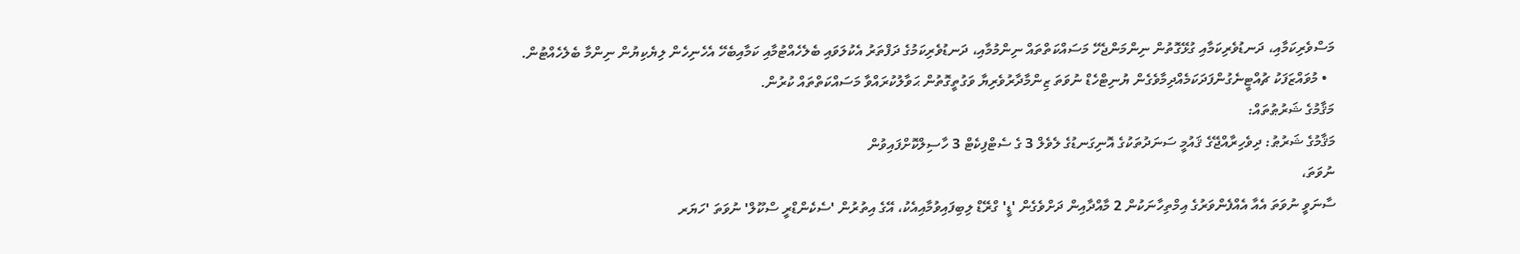މަސްވެރިކަމާއި، ދަނޑުވެރިކަމާއި ގުޅޭގޮތުން ނިންމަންޖެހޭ މަސައްކަތްތައް ނިންމުމާއި، ދަނޑުވެރިކަމުގެ ދަފްތަރު އެކުލަވައި ބެލެހެއްޓުމާއި ކަމާއިބެހޭ އެހެނިހެން ލިޔެކިޔުން ނިންމާ ބެލެހެއްޓުން.
  • މުވައްޒަފަކު ޗުއްޓީނެގުންފަދަކަމެއްދިމާވެގެން ޔުނިޓްހެޑް ނުވަތަ ޒިންމާދާރުވެރިޔާ ވަގުތީގޮތުން ޙަވާލުކުރައްވާ މަސައްކަތްތައް ކުރުން.
މަޤާމުގެ ޝަރުޠުތައް:
މަޤާމުގެ ޝަރުޠު: ދިވެހިރާއްޖޭގެ ޤައުމީ ސަނަދުތަކުގެ އޮނިގަނޑުގެ ލެވެލް 3 ގެ ސެޓްފިކެޓް 3 ހާސިލްކޮށްފައިވުން
ނުވަތަ،
ސާނަވީ ނުވަތަ އެއާ އެއްފެންވަރުގެ އިމްތިހާނަކުން 2 މާއްދާއިން ދަށްވެގެން 'ޑީ' ގްރޭޑް ލިބިފައިވުމާއިއެކު، އޭގެ އިތުރުން 'ސެކެންޑްރީ ސްކޫލް' ނުވަތަ 'ހަޔަރ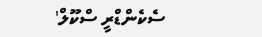ސެކެންޑްރީ ސްކޫލް'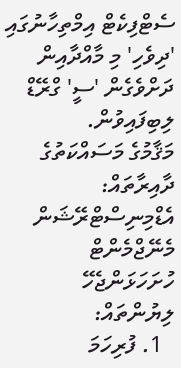ސެޓްފިކެޓް އިމްތިހާނުގައި 'ދިވެހި' މި މާއްދާއިން ދަށްވެގެން 'ސީ' ގްރޭޑް ލިބިފައިވުން.
މަޤާމުގެ މަސައްކަތުގެ ދާއިރާތައް:
އެޑްމިނިސްޓްރޭޝަން
މެނޭޖްމެންޓް
ހުށަހަޅަންޖެހޭ ލިޔުންތައް:
  1. ފުރިހަމަ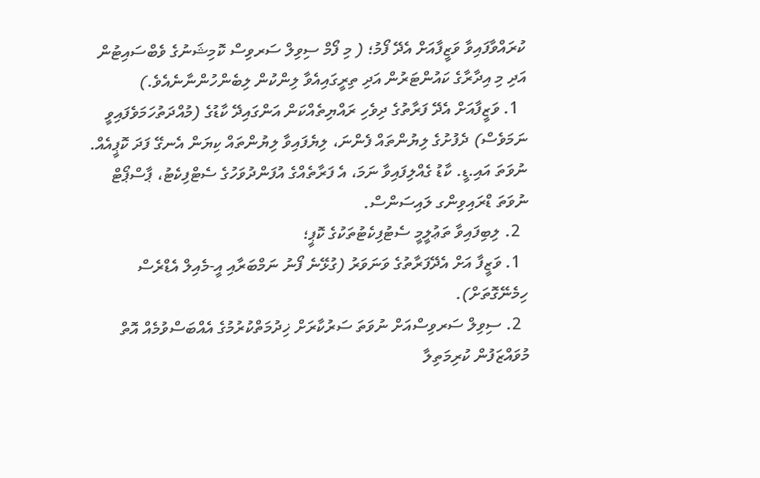ކުރައްވާފައިވާ ވަޒީފާއަށް އެދޭ ފޯމު؛ ( މި ފޯމް ސިވިލް ސަރވިސް ކޮމިޝަނުގެ ވެބްސައިޓުން އަދި މި އިދާރާގެ ކައުންޓަރުން އަދި ތިރީގައިއެވާ ލިންކުން ލިބެންހުންނާނެއެވެ.)
  1. ވަޒީފާއަށް އެދޭ ފަރާތުގެ ދިވެހި ރައްޔިތެއްކަން އަންގައިދޭ ކާޑުގެ (މުއްދަތުހަމަވެފައިވީ ނަމަވެސް) ދެފުށުގެ ލިޔުންތައް ފެންނަ، ލިޔެފައިވާ ލިޔުންތައް ކިޔަން އެނގޭ ފަދަ ކޮޕީއެއް. ނުވަތަ އައި.ޑީ. ކާޑު ގެއްލިފައިވާ ނަމަ، އެ ފަރާތެއްގެ އުފަންދުވަހުގެ ސެޓްފިކެޓު، ޕާސްޕޯޓް ނުވަތަ ޑްރައިވިންގ ލައިސަންސް.
  2. ލިބިފައިވާ ތަޢުލީމީ ސެޓުފިކެޓުތަކުގެ ކޮޕީ؛
  1. ވަޒީފާ އަށް އެދޭފަރާތުގެ ވަނަވަރު (ގުޅޭނެ ފޯނު ނަމްބަރާއި އީ-މެއިލް އެޑްރެސް ހިމެނޭގޮތަށް).
  2. ސިވިލް ސަރވިސްއަށް ނުވަތަ ސަރުކާރަށް ޚިދުމަތްކުރުމުގެ އެއްބަސްވުމެއް އޮތް މުވައްޒަފުން ކުރިމަތިލާ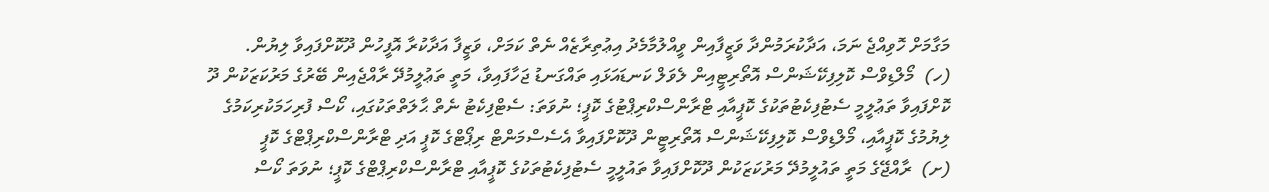މަގާމަށް ހޮވިއްޖެ ނަމަ، އަދާކުރަމުންދާ ވަޒީފާއިން ވީއްލުމާމެދު އިޢުތިރާޒެއް ނެތް ކަމަށް، ވަޒީފާ އަދާކުރާ އޮފީހުން ދޫކޮށްފައިވާ ލިޔުން.
(ހ)  މޯލްޑިވްސް ކޮލިފިކޭޝަންސް އޮތޯރިޓީއިން ލެވަލް ކަނޑައަޅައި ތައްގަނޑު ޖަހާފައިވާ، މަތީ ތަޢުލީމުދޭ ރާއްޖެއިން ބޭރުގެ މަރުކަޒަކުން ދޫ
ކޮށްފައިވާ ތަޢުލީމީ ސެޓުފިކެޓުތަކުގެ ކޮޕީއާއި ޓްރާންސްކްރިޕްޓުގެ ކޮޕީ؛ ނުވަތަ: ސެޓްފިކެޓު ނެތް ޙާލަތްތަކުގައި، ކޯސް ފުރިހަމަކުރިކަމުގެ ލިޔުމުގެ ކޮޕީއާއި، މޯލްޑިވްސް ކޮލިފިކޭޝަންސް އޮތޯރިޓީން ދޫކޮށްފައިވާ އެސެސްމަންޓް ރިޕޯޓްގެ ކޮޕީ އަދި ޓްރާންސްކްރިޕްޓްގެ ކޮޕީ
(ށ)  ރާއްޖޭގެ މަތީ ތައުލީމުދޭ މަރުކަޒަކުން ދޫކޮށްފައިވާ ތައުލީމީ ސެޓުފިކެޓުތަކުގެ ކޮޕީއާއި ޓްރާންސްކްރިޕްޓްގެ ކޮޕީ؛ ނުވަތަ ކޯސް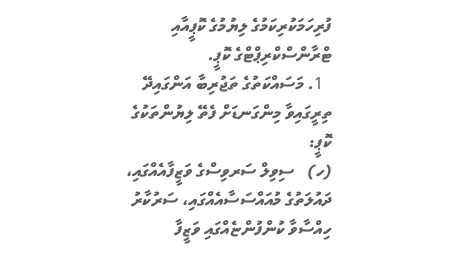ފުރިހަމަކުރިކަމުގެ ލިޔުމުގެ ކޮޕީއާއި ޓްރާންސްކްރިޕްޓްގެ ކޮޕީ.
  1. މަސައްކަތުގެ ތަޖުރިބާ އަންގައިދޭ ތިރީގައިވާ މިންގަނޑަށް ފެތޭ ލިޔުންތަކުގެ ކޮޕީ:
(ހ)   ސިވިލް ސަރވިސްގެ ވަޒީފާއެއްގައި، ދައުލަތުގެ މުއައްސަސާއެއްގައި، ސަރުކާރު ހިއްސާވާ ކުންފުންޏެއްގައި ވަޒީފާ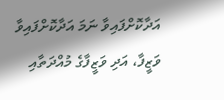އަދާކޮށްފައިވާ ނަމަ އަދާކޮށްފައިވާ ވަޒީފާ، އަދި ވަޒީފާގެ މުއްދަތާއި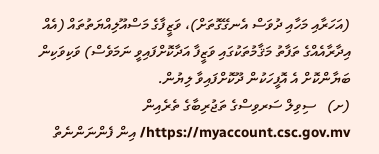(އަހަރާއި މަހާއި ދުވަސް އެނގޭގޮތަށް)، ވަޒީފާގެ މަސްއޫލިއްޔަތުތައް (އެއް އިދާރާއެއްގެ ތަފާތު މަޤާމުތަކުގައި ވަޒީފާ އަދާކޮށްފައިވީ ނަމަވެސް) ވަކިވަކިން ބަޔާންކޮށް އެ އޮފީހަކުން ދޫކޮށްފައިވާ ލިޔުން.
(ށ)   ސިވިލް ސަރވިސްގެ ތަޖުރިބާގެ ތެރެއިން https://myaccount.csc.gov.mv/ އިން ފެންނަންނެތް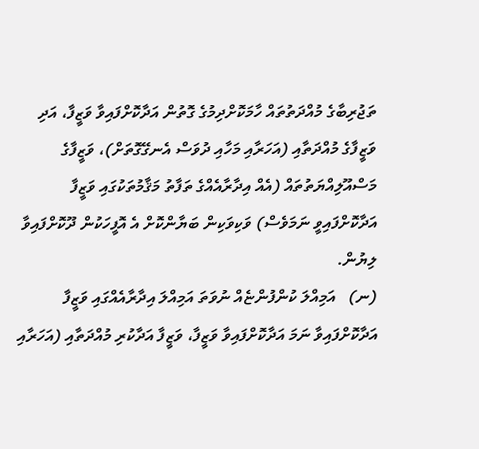ތަޖުރިބާގެ މުއްދަތުތައް ހާމަކޮށްދިމުގެ ގޮތުން އަދާކޮށްފައިވާ ވަޒީފާ، އަދި ވަޒީފާގެ މުއްދަތާއި (އަހަރާއި މަހާއި ދުވަސް އެނގޭގޮތަށް)، ވަޒީފާގެ މަސްއޫލިއްޔަތުތައް (އެއް އިދާރާއެއްގެ ތަފާތު މަޤާމުތަކުގައި ވަޒީފާ އަދާކޮށްފައިވީ ނަމަވެސް) ވަކިވަކިން ބަޔާންކޮށް އެ އޮފީހަކުން ދޫކޮށްފައިވާ ލިޔުން.
(ނ)   އަމިއްލަ ކުންފުންޏެއް ނުވަތަ އަމިއްލަ އިދާރާއެއްގައި ވަޒީފާ އަދާކޮށްފައިވާ ނަމަ އަދާކޮށްފައިވާ ވަޒީފާ، ވަޒީފާ އަދާކުރި މުއްދަތާއި (އަހަރާއި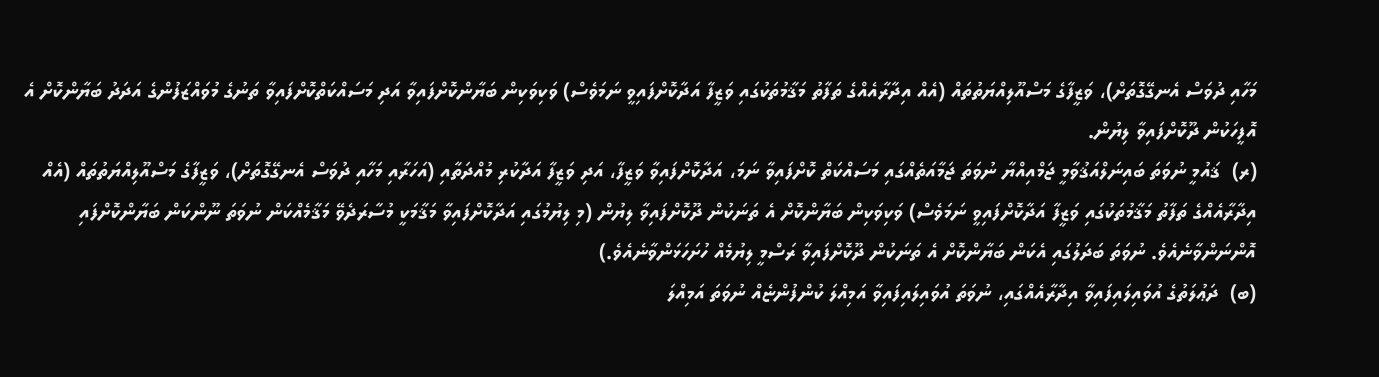މަހާއި ދުވަސް އެނގޭގޮތަށް)، ވަޒީފާގެ މަސްއޫލިއްޔަތުތައް (އެއް އިދާރާއެއްގެ ތަފާތު މަޤާމުތަކުގައި ވަޒީފާ އަދާކޮށްފައިވީ ނަމަވެސް) ވަކިވަކިން ބަޔާންކޮށްފައިވާ އަދި މަސައްކަތްކޮށްފައިވާ ތަނުގެ މުވައްޒަފުންގެ އަދަދު ބަޔާންކޮށް އެ އޮފީހަކުން ދޫކޮށްފައިވާ ލިޔުން.
(ރ)  ޤައުމީ ނުވަތަ ބައިނަލްއަޤުވާމީ ޖަމްއިއްޔާ ނުވަތަ ޖަމާއަތެއްގައި މަސައްކަތް ކޮށްފައިވާ ނަމަ، އަދާކޮށްފައިވާ ވަޒީފާ، އަދި ވަޒީފާ އަދާކުރި މުއްދަތާއި (އަހަރާއި މަހާއި ދުވަސް އެނގޭގޮތަށް)، ވަޒީފާގެ މަސްއޫލިއްޔަތުތައް (އެއް އިދާރާއެއްގެ ތަފާތު މަޤާމުތަކުގައި ވަޒީފާ އަދާކޮށްފައިވީ ނަމަވެސް) ވަކިވަކިން ބަޔާންކޮށް އެ ތަނަކުން ދޫކޮށްފައިވާ ލިޔުން (މި ލިޔުމުގައި އަދާކޮށްފައިވާ މަޤާމަކީ މުސާރަދެވޭ މަޤާމެއްކަން ނުވަތަ ނޫންކަން ބަޔާންކޮށްފައި އޮންނަންވާނެއެވެ. ނުވަތަ ބަދަލުގައި އެކަން ބަޔާންކޮށް އެ ތަނަކުން ދޫކޮށްފައިވާ ރަސްމީ ލިޔުމެއް ހުށަހަޅަންވާނެއެވެ.)
(ބ)  ދަޢުލަތުގެ އުވައިލައިފައިވާ އިދާރާއެއްގައި، ނުވަތަ އުވައިލައިފައިވާ އަމިއްލަ ކުންފުންޏެއް ނުވަތަ އަމިއްލަ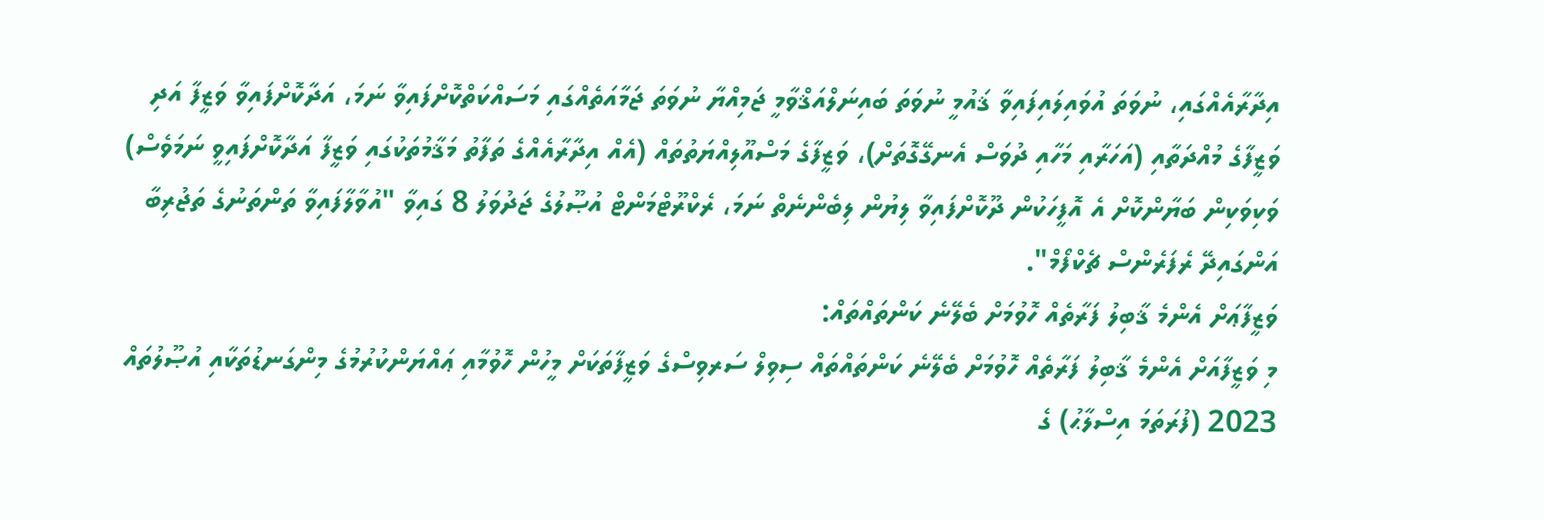އިދާރާއެއްގައި، ނުވަތަ އުވައިލައިފައިވާ ޤައުމީ ނުވަތަ ބައިނަލްއަޤްވާމީ ޖަމިއްޔާ ނުވަތަ ޖަމާއަތެއްގައި މަސައްކަތްކޮށްފައިވާ ނަމަ، އަދާކޮށްފައިވާ ވަޒީފާ އަދި ވަޒީފާގެ މުއްދަތާއި (އަހަރާއި މަހާއި ދުވަސް އެނގޭގޮތަށް)، ވަޒީފާގެ މަސްއޫލިއްޔަތުތައް (އެއް އިދާރާއެއްގެ ތަފާތު މަޤާމުތަކުގައި ވަޒީފާ އަދާކޮށްފައިވީ ނަމަވެސް) ވަކިވަކިން ބަޔާންކޮށް އެ އޮފީހަކުން ދޫކޮށްފައިވާ ލިޔުން ލިބެންނެތް ނަމަ، ރެކްރޫޓްމަންޓް އުޞޫލުގެ ޖަދުވަލު 8 ގައިވާ "އުވާލާފައިވާ ތަންތަނުގެ ތަޖުރިބާ އަންގައިދޭ ރެފަރެންސް ޗެކްފޯމް".
ވަޒީފާޢަށް އެންމެ ޤާބިލު ފަރާތެއް ހޮވުމަށް ބެލޭނެ ކަންތައްތައް:
މި ވަޒީފާއަށް އެންމެ ޤާބިލު ފަރާތެއް ހޮވުމަށް ބެލޭނެ ކަންތައްތައް ސިވިލް ސަރވިސްގެ ވަޒީފާތަކަށް މީހުން ހޮވުމާއި ޢައްޔަންކުރުމުގެ މިންގަނޑުތަކާއި އުޞޫލުތައް 2023 (ފުރަތަމަ އިސްލާޙު) ގެ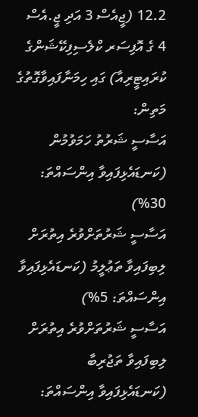12.2 (ޖީއެސް 3 އަދި ޖީ.އެސް 4 ގެ އޮފިސަރ ކްލެސިފިކޭޝަންގެ ކުރައިޓީރިއާ) ގައި ހިމަނާފައިވާގޮތުގެ މަތިން:
އަސާސީ ޝަރުތު ހަމަވުމުން (ކަނޑައެޅިފައިވާ އިންސައްތަ: 30%)
އަސާސީ ޝަރުތަށްވުރެ އިތުރަށް ލިބިފައިވާ ތަޢުލީމު (ކަނޑައެޅިފައިވާ އިންސައްތަ: 5%)
އަސާސީ ޝަރުތަށްވުރެ އިތުރަށް ލިބިފައިވާ ތަޖުރިބާ (ކަނޑައެޅިފައިވާ އިންސައްތަ: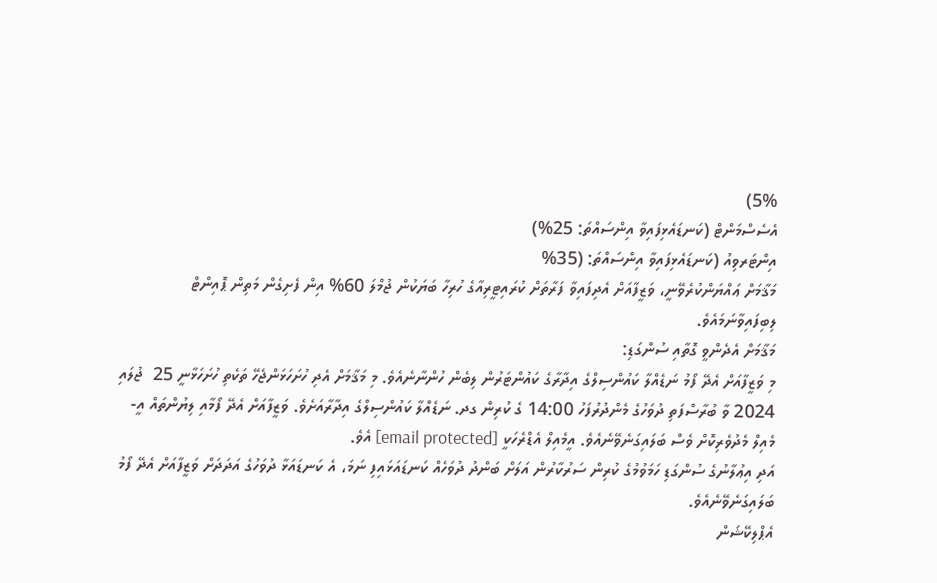5%)
އެސެސްމަންޓް (ކަނޑައެޅިފައިވާ އިންސައްތަ: 25%)
އިންޓަރވިއު (ކަނޑައެޅިފައިވާ އިންސައްތަ: (35%
މަޤާމަށް ޢައްޔަންކުރެވޭނީ، ވަޒީފާއަށް އެދިފައިވާ ފަރާތަށް ކުރައިޓީރިއާގެ ހުރިހާ ބަޔަކުން ޖުމްލަ 60% އިން ފެށިގެން މަތިން ޕޮއިންޓް ލިބިފައިވާނަމައެވެ.
މަޤާމަށް އެދެންވީ ގޮތާއި ސުންގަޑި:
މި ވަޒީފާއަށް އެދޭ ފޯމު ނަޑެއްލާ ކައުންސިލްގެ އިދާރާގެ ކައުންޓަރުން ލިބެން ހުންނާނެއެވެ. މި މަޤާމަށް އެދި ހުށަހަޅަންޖެހޭ ތަކެތި ހުށަހަޅާނީ 25  ޖުލައި 2024 ވާ ބުރާސްފަތި ދުވަހުގެ މެންދުރުފަހު 14:00 ގެ ކުރިން ގދ. ނަޑެއްލާ ކައުންސިލްގެ އިދާރާއަށެވެ. ވަޒީފާއަށް އެދޭ ފޯމާއި ލިޔުންތައް އީ-މެއިލް މެދުވެރިކޮށް ވެސް ބަލައިގަނެވޭނެއެވެ. އީމެއިލް އެޑްރެހަކީ [email protected] އެވެ.
އަދި އިޢުލާނުގެ ސުންގަޑި ހަމަވުމުގެ ކުރިން ސަރުކާރުން އަލަށް ބަންދު ދުވަހެއް ކަނޑައަޅައިފި ނަމަ، އެ ކަނޑައަޅާ ދުވަހުގެ އަދަދަށް ވަޒީފާއަށް އެދޭ ފޯމު ބަލައިގަނެވޭނެއެވެ.
އެޕްލިކޭޝަން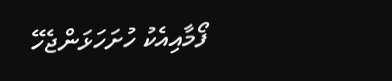ފޯމާއިއެކު ހުށަހަޅަންޖެހޭ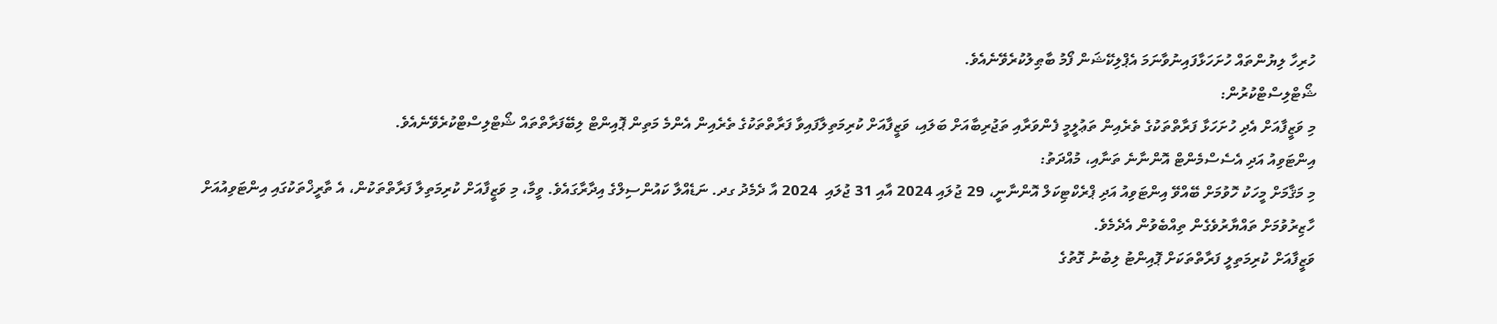ހުރިހާ ލިޔުންތައް ހުށަހަޅާފައިނުވާނަމަ އެޕްލިކޭޝަން ފޯމު ބާޠިލުކުރެވޭނެއެވެ.
ޝޯޓްލިސްޓްކުރުން:
މި ވަޒީފާއަށް އެދި ހުށަހަޅާ ފަރާތްތަކުގެ ތެރެއިން ތަޢުލީމީ ފެންވަރާއި ތަޖުރިބާއަށް ބަލައި، ވަޒީފާއަށް ކުރިމަތިލާފައިވާ ފަރާތްތަކުގެ ތެރެއިން އެންމެ މަތިން ޕޮއިންޓް ލިބޭފަރާތްތައް ޝޯޓްލިސްޓްކުރެވޭނެއެވެ.
އިންޓަވިއު އަދި އެސެސްމެންޓް އޮންނާނެ ތަނާއި، މުއްދަތު:
މި މަޤާމަށް މީހަކު ހޮވުމަށް ބޭއްވޭ އިންޓަވިއު އަދި ޕްރެކްޓިކަލް އޮންނާނީ، 29 ޖުލައި 2024 އާއި 31 ޖުލައި  2024 އާ ދެމެދު ގދ. ނަޑެއްލާ ކައުންސިލްގެ އިދާރާގައެވެ. ވީމާ، މި ވަޒީފާއަށް ކުރިމަތިލާ ފަރާތްތަކުން، އެ ތާރީޚްތަކުގައި އިންޓަވިއުއަށް ހާޒިރުވުމަށް ތައްޔާރުވެގެން ތިއްބެވުން އެދެމެވެ.
ވަޒީފާއަށް ކުރިމަތިލީ ފަރާތްތަކަށް ޕޮއިންޓު ލިބުނު ގޮތުގެ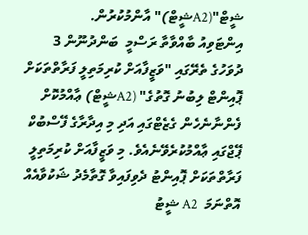ޝީޓް"(A2ޝީޓް)" އާންމުކުރުން.
އިންޓަވިއު ބާއްވާތާ ރަސްމީ  ބަންދުނޫން 3 ދުވަހުގެ ތެރޭގައި "ވަޒީފާއަށް ކުރިމަތިލީ ފަރާތްތަކަށް ޕޮއިންޓް ލިބުނު ގޮތުގެ" (A2ޝީޓް) ޢާއްމުކޮށް ފެންނާނެހެން ގެޒެޓްގައި އަދި މި އިދާރާގެ ފޭސްބުކް ޕޭޖްގައި ޢާއްމުކުރެވޭނެއެވެ. މި ވަޒީފާއަށް ކުރިމަތިލީ ފަރާތްތަކަށް ޕޮއިންޓު ދެވިފައިވާ ގޮތާމެދު ޝަކުވާއެއް އޮތްނަމަ  A2 ޝީޓު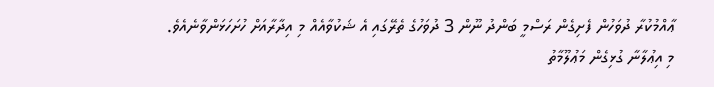ޢާއްމުކުރާ ދުވަހުން ފެށިގެން ރަސްމީ ބަންދު ނޫން 3 ދުވަހުގެ ތެރޭގައި އެ ޝަކުވާއެއް މި އިދާރާއަށް ހުށަހަޅަންވާނެއެވެ.
މި އިޢުލާނާ ގުޅިގެން މަޢުލޫމާތު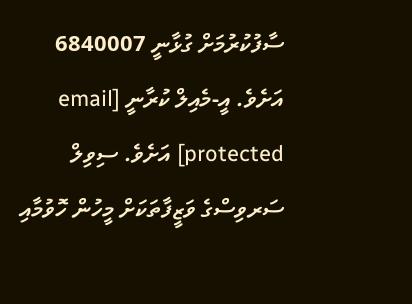ސާފުކުރުމަށް ގުޅާނީ 6840007 އަށެވެ. އީ-މެއިލް ކުރާނީ [email protected] އަށެވެ. ސިވިލް ސަރވިސްގެ ވަޒީފާތަކަށް މީހުން ހޮވުމާއި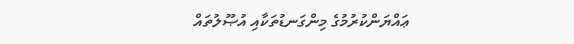ޢައްޔަންކުރުމުގެ މިންގަނޑުތަކާއި އުޞޫލުތައް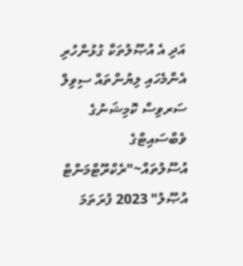އަދި އެ އުޞޫލުތަކާ ގުޅުންހުރި އެންމެހައި ލިޔުންތައް ސިވިލް ސަރވިސް ކޮމިޝަނުގެ ވެބްސައިޓްގެ އުސޫލުތައް~"ރެކްރޫޓްމަންޓް އުޞޫލު" 2023 ފުރަތަމަ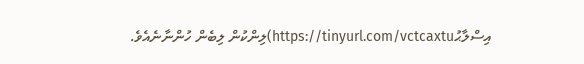އިސްލާޙުhttps://tinyurl.com/vctcaxtu)ލިންކުން ލިބެން ހުންނާނެއެވެ.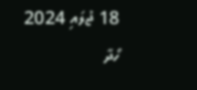18 ޖުލައި 2024
ހޯދާ